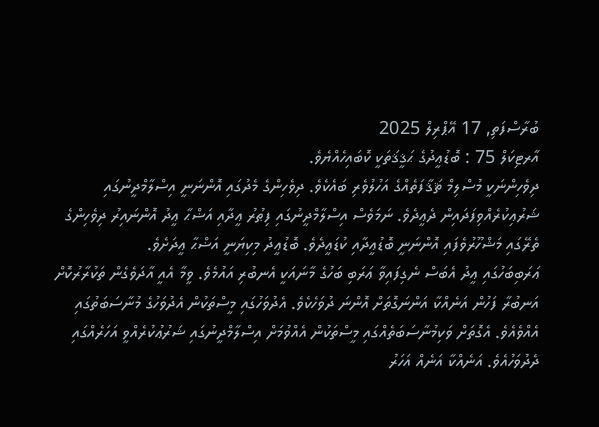ބުރާސްފަތި, 17 އޭޕްރިލް 2025
އާރޓިކަލް 75 : ބޮޑުޢީދުގެ ޙަޤީޤަތަކީ ކޮބައިހެއްޔެވެ.
ދިވެހިންނަކީ މުސްލިމް ޘަޤާފަތެއްގެ އަހުލުވެރި ބައެކެވެ. ދިވެހިންގެ މެދުގައި އޮންނަނީ އިސްލާމްދީނުގައި ޝަރުޢިކުރެއްވިފަދައިން ދެޢީދެވެ. ނަމަވެސް އިސްލާމްދީނުގައި ފިޠުރު ޢީދާއި އަޟްޙާ ޢީދު އޮންނައިރު ދިވެހިންގެ ތެރޭގައި މަޝްހޫރުވެފައި އޮންނަނީ ބޮޑުޢީދާއި ކުޑަޢީދެވެ. ބޮޑުޢީދު މިކިޔަނީ އަޟްޙާ ޢީދަށެވެ.
ޢަރަބިބަހުގައި ޢީދު އެބަސް ނެގިފައިވާ ޢަރަބި ބަހުގެ މާނައަކީ އެނބުރި އައުމެވެ. ވީމާ އެއީ އާދަވެގެން ތަކުރާރުކޮށް އަނބުރާ ފަހުން އަނެއްކާ އަންނަގޮތަށް އޮންނަ ދުވަހެކެވެ. އެދުވަހުގައި މީސްތަކުން އެދުވަހުގެ މުނާސަބަތުގައި އެއްވެއެވެ. އެގޮތަށް ވަކިމުނާސަބަތެއްގައި މީސްތަކުން އެއްވުމަށް އިސްލާމްދީނުގައި ޝަރުޢުކުރެއްވީ އަހަރެއްގައި ދެދުވަހުއެވެ. އަނެއްކާ އަނެއް އަހަރު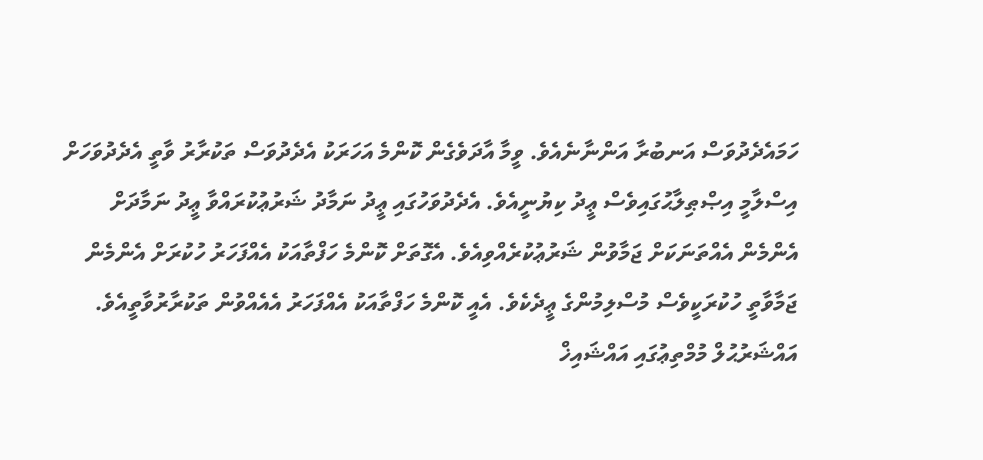ހަމައެދެދުވަސް އަނބުރާ އަންނާނެއެވެ. ވީމާ އާދަވެގެން ކޮންމެ އަހަރަކު އެދެދުވަސް ތަކުރާރު ވާތީ އެދެދުވަހަށް އިސްލާމީ އިޞްޠިލާޙުގައިވެސް ޢީދު ކިޔުނީއެވެ. އެދެދުވަހުގައި ޢީދު ނަމާދު ޝަރުޢުކުރައްވާ ޢީދު ނަމާދަށް އެންމެން އެއްތަނަކަށް ޖަމާވުން ޝަރުޢުކުރެއްވިއެވެ. އެގޮތަށް ކޮންމެ ހަފްތާއަކު އެއްފަހަރު ހުކުރަށް އެންމެން ޖަމާވާތީ ހުކުރަކީވެސް މުސްލިމުންގެ ޢީދެކެވެ. އެއީ ކޮންމެ ހަފްތާއަކު އެއްފަހަރު އެއެއްވުން ތަކުރާރުވާތީއެވެ. އައްޝަރުޙުލް މުމްތިޢުގައި އައްޝައިޚް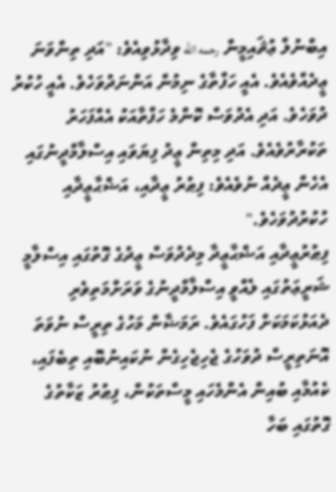އިބްނުލް ޢުޘައިމީން رحمه الله ވިދާޅުވިއެވެ: "އަދި ތިންވަނަ ޢީދެއްވެއެވެ. އެއީ ހަފްތާގެ ނިމުން އަންނަދުވަހެވެ. އެއީ ހުކުރު ދުވަހެވެ. އަދި އެދުވަސް ކޮންމެ ހަފްތާއަކު އެއްފަހަރު ތަކުރާރުވެއެވެ. އަދި މިތިން ޢީދު ފިޔަވައި އިސްލާމްދީނުގައި އެހެން ޢީދެއް ނުވެއެވެ: ފިޠުރު ޢީދާއި، އަޟްޙާޢީދާއި ހުކުރުދުވަހެވެ."
ފިޠުރުޢީދާއި އަޟްޙާޢީދާ މިދެދުވަސް ޢީދުގެ ގޮތުގައި އިސްލާމީ ޝަރީޢަތުގައި ލެއްވީ އިސްލާމްދީނުގެ ވަރަށްމަތިވެރި ދެއަޅުކަމަކަށް ފަހުގައެވެ. ރަމަޟާން މަހުގެ ތިރީސް ނުވަތަ އޮނަތިރީސް ދުވަހުގެ ޖެހިޖެހިގެން ނުކައިނުބޮއި ތިބެފައި، ކެއުމާއި ބުއިން އެންމެހައި މީސްތަކުން، ފިޠުރު ޒަކާތުގެ ގޮތުގައި ބަހާ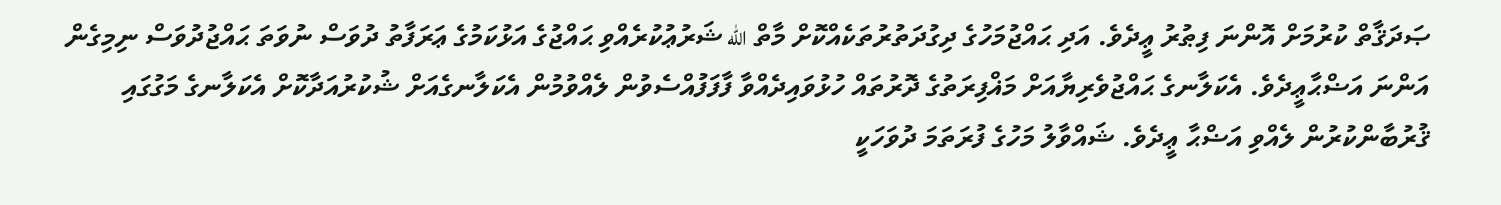ޞަދަޤާތް ކުރުމަށް އޮންނަ ފިޠުރު ޢީދެވެ. އަދި ޙައްޖުމަހުގެ ދިގުދަތުރުތަކެއްކޮށް މާތް الله ޝަރުޢުކުރެއްވި ޙައްޖުގެ އަޅުކަމުގެ ޢަރަފާތު ދުވަސް ނުވަތަ ޙައްޖުދުވަސް ނިމިގެން އަންނަ އަޟްޙާޢީދެވެ. އެކަލާނގެ ޙައްޖުވެރިޔާއަށް މަޣްފިރަތުގެ ދޮރުތައް ހުޅުވައިދެއްވާ ފާފަފުއްސެވުން ލެއްވުމުން އެކަލާނގެއަށް ޝުކުރުއަދާކޮށް އެކަލާނގެ މަގުގައި ޤުރުބާންކުރުން ލެއްވި އަޟްޙާ ޢީދެވެ. ޝައްވާލު މަހުގެ ފުރަތަމަ ދުވަހަކީ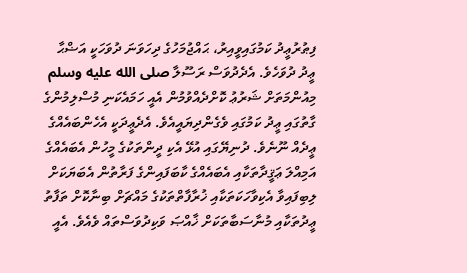ފިޠުރުޢީދު ކަމުގައިވީއިރު، ޙައްޖުމަހުގެ ދިހަވަނަ ދުވަހަކީ އަޟްޙާ ޢީދު ދުވަހެވެ. އެދެދުވަސް ރަސޫލާ صلى الله عليه وسلم މިއުންމަތަށް ޝަރުޢު ކޮށްދެއްވުމުން އެއީ ހަމައެކަނި މުސްލިމުންގެ ގާތުގައި ޢީދު ކަމުގައި ވެގެންދިޔައީއެވެ. އެދެޢީދަކީ އެހެންބައެއްގެ ޢީދެއް ނޫނެވެ. ދުނިޔޭގައި އުޅޭ އެކި ދީންތަކުގެ މީހުން އެބައެއްގެ އަމިއްލަ ޢަޤީދާތަކާއި އެބައެއްގެ ކާބަފައިންގެ ފަރާތުން އެބަޔަކަށް ލިބިފައިވާ އެކިވާހަކަތަކާއި ޚުރާފާތްތަކުގެ މައްޗަށް ބިނާކޮށް ތަފާތު ޢީދުތަކާއި މުނާސަބާތަކަށް ޚާއްޞަ ވަކިދުވަސްތައް ވެއެވެ. އެއީ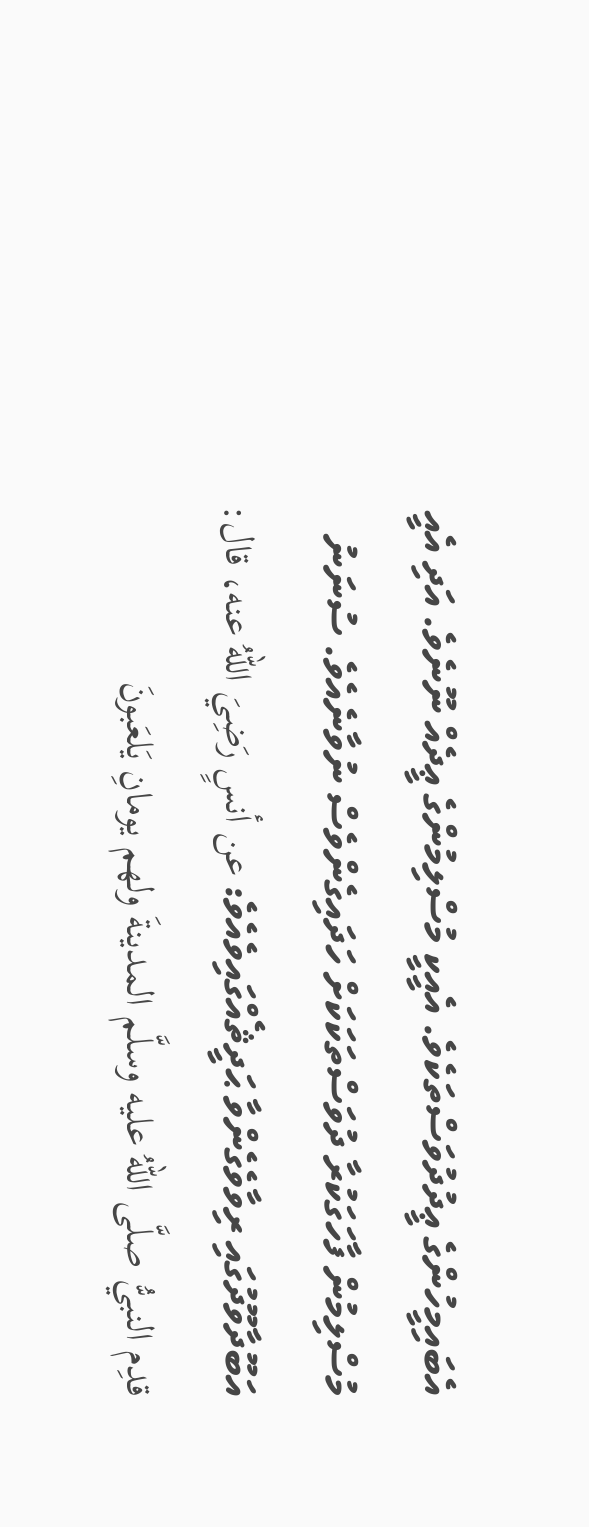އެބައިމީހުންގެ ޢީދުދުވަސްތަކެވެ. އެއީކީ މުސްލިމުންގެ ޢީދެއް ނޫނެވެ. އަދި އެއީ މުސްލިމުން ފާހަގަކުރާ ދުވަސްތަކަކަށް ހަދައިގެންވެސް ނުވާނެއެވެ. ސުނަނު އަބޫދާވޫދުގައި ރިވާވެގެންވާ ޙަދީޘެއްގައިވެއެވެ: عن أنسٍ رَضِيَ اللهُ عنه، قال: قدِم النبيُّ صلَّى اللهُ عليه وسلَّم المدينةَ ولهم يومانِ يَلعَبونَ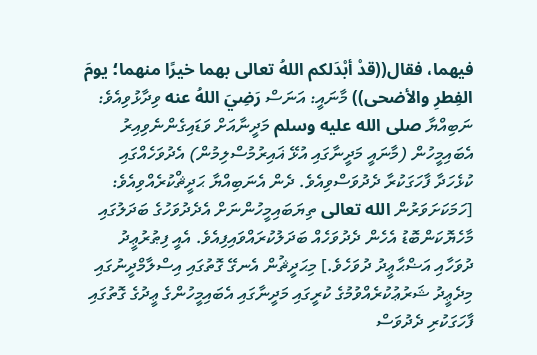فيهما، فقال((قدْ أبْدَلكم اللهُ تعالى بهما خيرًا منهما؛ يومَ الفِطرِ والأضحى)) މާނައީ: އަނަސް رَضِيَ اللهُ عنه ވިދާޅުވިއެވެ: ނަބިއްޔާ صلى الله عليه وسلم މަދީނާއަށް ވަޑައިގެންނެވިއިރު އެބައިމީހުން (މާނައީ މަދީނާގައި އުޅޭ ޣައިރުމުސްލިމުން) އެދުވަހެއްގައި ކުޅެހަދާ ފާހަގަކުރާ ދެދުވަސްވިއެވެ. ދެން އެނަބިއްޔާ ޙަދީޘްކުރެއްވިއެވެ: [ހަމަކަށަވަރުން الله تعالى ތިޔަބައިމީހުންނަށް އެދެދުވަހުގެ ބަދަލުގައި މާހެޔޮކަންބޮޑު އެހެން ދެދުވަހެއް ބަދަލުކުރައްވައިފިއެވެ. އެއީ ފިޠުރުޢީދު ދުވަހާއި އަޟްޙާޢީދު ދުވަހެވެ.] މިޙަދީޘުން އެނގޭ ގޮތުގައި އިސްލާމްދީނުގައި މިދެޢީދު ޝަރުޢުކުރެއްވުމުގެ ކުރީގައި މަދީނާގައި އެބައިމީހުންގެ ޢީދުގެ ގޮތުގައި ފާހަގަކުރި ދެދުވަސް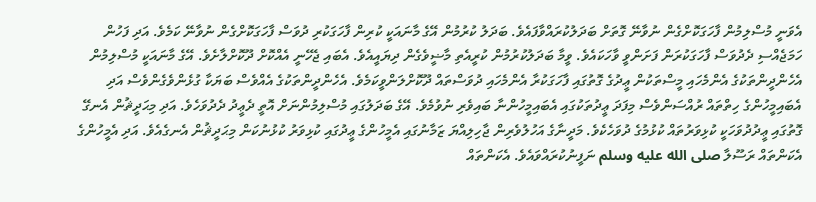އެވަނީ މުސްލިމުން ފާހަގަކޮށްގެން ނުވާނޭ ގޮތަށް ބަދަލުކުރައްވާފައެވެ. ބަދަލު ކުރުމުން އޭގެ މާނައަކީ ކުރިން ފާހަގަކުރި ދުވަސް ފާހަގަކޮށްގެން ނުވާނޭ ކަމެވެ. އަދި ފަހުން ހަމަޖެއްސި ދެދުވަސް ފާހަގަކުރަން ފަށަންވީ ވާހަކައެވެ. ވީމާ ބަދަލުކުރުމުން ކުރީއެތި މާޟީވެގެން ދިޔައީއެވެ. އެބައި ޖެހޭނީ އެއްކޮށް ދޫކޮށްލާށެވެ. އޭގެ މާނައަކީ މުސްލިމުން އެހެންދީންތަކުގެ އެންމެހައި މީސްތަކުން ޢީދުގެ ގޮތުގައި ފާހަގަކުރާ އެންމެހައި ދުވަސްތައް ދޫކޮށްލަންވީކަމެވެ. އެހެންދީންތަކުގެ އެއްވެސް ބަޔަކާ ގުޅެންވެގެންވެސް އަދި އެބައިމީހުންގެ ހިތްތައް ރުއްސަންވެސް މިފަދަ ޢީދުތަކުގައި އެބައިމީހުންނާ ބައިވެރި ނުވުމެވެ. އޭގެ ބަދަލުގައި މުސްލިމުންނަށް އޮތީ ދެޢީދު ދެދުވަހެވެ. އަދި މިޙަދީޘުން އެނގޭ ގޮތުގައި ޢީދުދުވަހަކީ ކުޅިވަރުތައް ކުޅުމުގެ ދުވަހެކެވެ. މަދީނާގެ އަހުލުވެރިން ޖާހިލިއްޔަ ޒަމާނުގައި އެމީހުންގެ ޢީދުގައި ކުޅިވަރު ކުޅުނުކަން މިޙަދީޘުން އެނގެއެވެ. އަދި އެމީހުންގެ އެކަންތައް ރަސޫލާ صلى الله عليه وسلم ނަފީނުކުރައްވައެވެ. އެކަންތައް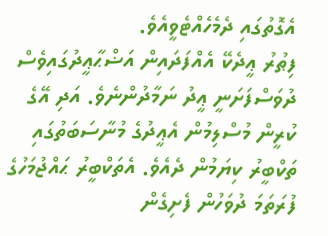އެގޮތުގައި ދެމެހެއްޓެވީއެވެ.
ފިޠުރު ޢީދެކޭ އެއްފަދައިން އަޟްޙާޢީދުގައިވެސް ދުވަސްފަށަނީ ޢީދު ނަމާދުންނެވެ. އަދި އޭގެ ކުރީން މުސްލިމުން އެޢީދުގެ މުނާސަބަތުގައި ތަކްބީރު ކިޔަމުން ދެއެވެ. އެތަކްބީރު ޙައްޖުމަހުގެ ފުރަތަމަ ދުވަހުން ފެށިގެން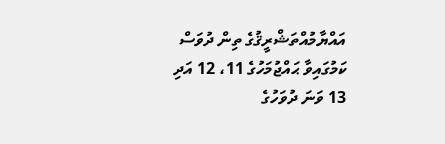އައްޔާމުއްތަޝްރީޤުގެ ތިން ދުވަސް ކަމުގައިވާ ޙައްޖުމަހުގެ 11، 12 އަދި 13 ވަނަ ދުވަހުގެ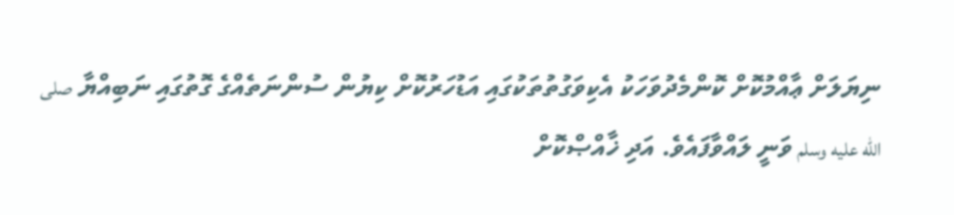ނިޔަލަށް ޢާއްމުކޮށް ކޮންމެދުވަހަކު އެކިވަގުތުތަކުގައި އަޑުހަރުކޮށް ކިޔުން ސުންނަތެއްގެ ގޮތުގައި ނަބިއްޔާ صلى الله عليه وسلم ވަނީ ލައްވާފައެވެ. އަދި ޚާއްޞްކޮށް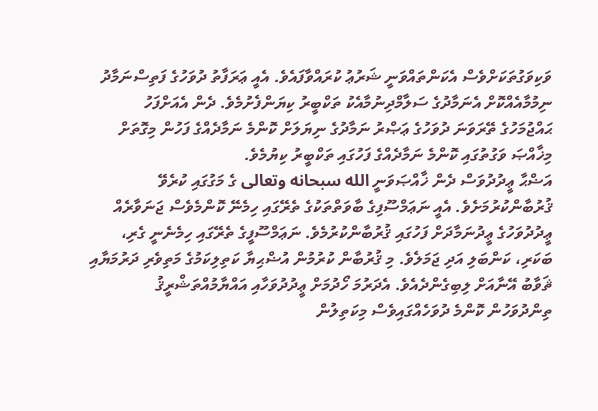ވަކިވަގުތަކަށްވެސް އެކަންތައްވަނީ ޝަރުޢު ކުރައްވާފައެވެ. އެއީ ޢަރަފާތު ދުވަހުގެ ފަތިސްނަމާދު ނިމުމާއެއްކޮށް އެނަމާދުގެ ސަލާމްދިނުމާއެކު ތަކްބީރު ކިޔަންފެށުމެވެ. ދެން އެއަށްފަހު ޙައްޖުމަހުގެ ތޭރަވަނަ ދުވަހުގެ ޢަޞްރު ނަމާދުގެ ނިޔަލަށް ކޮންމެ ނަމާދެއްގެ ފަހުން މިގޮތަށް މިޚާއްޞަ ވަގުތުގައި ކޮންމެ ނަމާދެއްގެ ފަހުގައި ތަކްބީރު ކިޔުމެވެ.
އަޟްޙާ ޢީދުދުވަސް ދެން ޚާއްޞަވަނީ الله سبحانه وتعالى ގެ މަގުގައި ކުރެވޭ ޤުރުބާންކުރުމަށެވެ. އެއީ ނަޢަމްސޫފިގެ ބާވަތްތަކުގެ ތެރޭގައި ހިމެނޭ ކޮންމެވެސް ޖަނަވާރެއް ޢީދުދުވަހުގެ ޢީދުނަމާދަށް ފަހުގައި ޤުރުބާންކުރުމެވެ. ނަޢަމްސޫފީގެ ތެރޭގައި ހިމެނެނީ ގެރި، ބަކަރި، ކަންބަލި އަދި ޖަމަލެވެ. މި ޤުރުބާން ކުރުމުން އުޟްޙިޔާ ކަތިލިކަމުގެ މަތިވެރި ދަރުމަޔާއި ޘަވާބު އޭނާއަށް ލިބިގެންދެއެވެ. އެދަރުމަ ހޯދުމަށް ޢީދުދުވަހާއި އައްޔާމުއްތަޝްރީޤު ތިންދުވަހުން ކޮންމެ ދުވަހެއްގައިވެސް މިކަތިލުން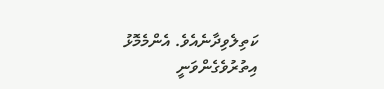ކަތިލެވިދާނެއެވެ. އެންމެމޮޅު އިތުރުވެގެންވަނީ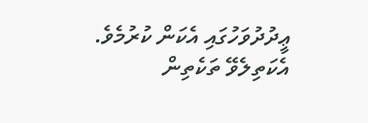ޢީދުދުވަހުގައި އެކަން ކުރުމެވެ. އެކަތިލެވޭ ތަކެތިން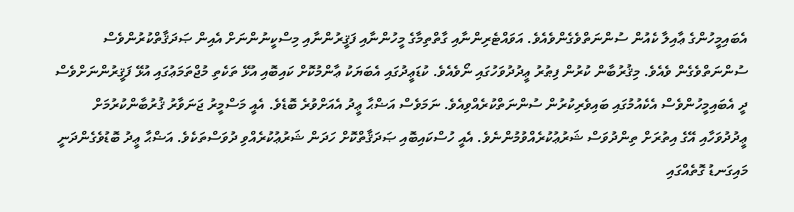އެބައިމީހުންގެ ޢާއިލާ ކެއުން ސުންނަތްވެގެންވެއެވެ. އަވައްޓެރިންނާއި ގާތްތިމާގެ މީހުންނާއި ފަޤީރުންނާއި މިސްކީނުންނަށް އެއިން ޞަދަޤާތްކުރުންވެސް ސުންނަތްވެގެން ވެއެވެ. މިޤުރުބާން ކުރުން ފިޠުރު ޢީދުދުވަހުގައި ނޯވެއެވެ. ކުޑަޢީދުގައި އެބަޔަކު ޢާންމުކޮށް ކައިބޮއި އުޅޭ ތަކެތި މުޖްތަމަޢުގައި އުޅޭ ފަޤީރުންނަށްވެސް ދީ އެބައިމީހުންވެސް އެކެއުމުގައި ބައިވެރިކުރުން ސުންނަތްކުރެއްވިއެވެ. ނަމަވެސް އަޟްޙާ ޢީދު އެއަށްވުރެ ބޮޑެވެ. އެއީ މަސްމީރު ޖަނަވާރު ޤުރުބާންކުރުމަށް ޢީދުދުވަހާއި އޭގެ އިތުރަށް ތިންދުވަސް ޝަރުޢުކުރެއްވުމުންނެވެ. އެއީ ހުސްކައިބޮއި ޞަދަޤާތްކޮށް ހަދަން ޝަރުޢުކުރެއްވި ދުވަސްތަކެވެ. އަޟްޙާ ޢީދު ބޮޑުވެގެންދަނީ މައިގަނޑު ގޮތެއްގައި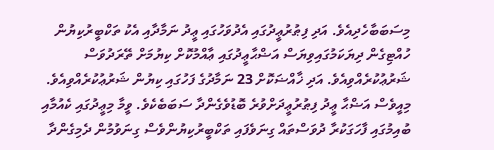މިސަބަބާހެދިއެވެ. އަދި ފިޠުރުޢީދުގައި އެދުވަހުގައި ޢީދު ނަމާދާއި އެކު ތަކްބީރުކިޔުން ހުއްޓިގެން ދިޔަކަމުގައިވިޔަސް އަޟްޙާޢީދުގައި ޢާއްމުކޮށް ކިޔުމަށް ތޭރަދުވަސް ޝަރުޢުކުރެއްވިއެވެ. އަދި ޚާއްޟަކޮށް 23 ނަމާދުގެ ފަހުގައި ކިޔުން ޝަރުޢުކުރެއްވިއެވެ. މިއީވެސް އަޟްޙާ ޢީދު ފިޠުރުޢީދަށްވުރެ ބޮޑުވެގެންދާ ސަބަބެކެވެ. ވީމާ މިޢީދުގައި ކެއުމާއި ބުއިމުގައި ފާހަގަކުރާ ދުވަސްތައް ގިނަވެފައި ތަކްބީރުކިޔުންވެސް ގިނަވުމުން ދެމިގެންދާ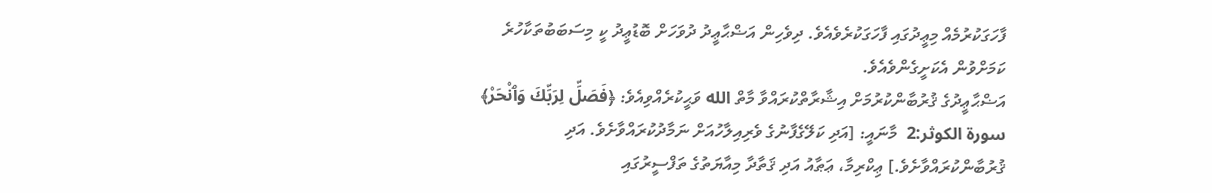ފާހަގަކުރުމެއް މިޢީދުގައި ފާހަގަކުރެވެއެވެ. ދިވެހިން އަޟްޙާޢީދު ދުވަހަށް ބޮޑުޢީދު ކީ މިސަބަބުތަކާހުރެ ކަމަށްވުން އެކަށީގެންވެއެވެ.
އަޟްޙާޢީދުގެ ޤުރުބާންކުރުމަށް އިޝާރާތްކުރައްވާ މާތް الله ވަޙީކުރެއްވިއެވެ: ﴿فَصَلِّ لِرَبِّكَ وَٱنْحَرْ﴾ سورة الكوثر:2  މާނައީ: [އަދި ކަލޭގެފާނުގެ ވެރިއިލާހުއަށް ނަމާދުކުރައްވާށެވެ. އަދި ޤުރުބާންކުރައްވާށެވެ.] ޢިކްރިމާ، ޢަޠާއު އަދި ޤަތާދާ މިއާޔަތުގެ ތަފްސީރުގައި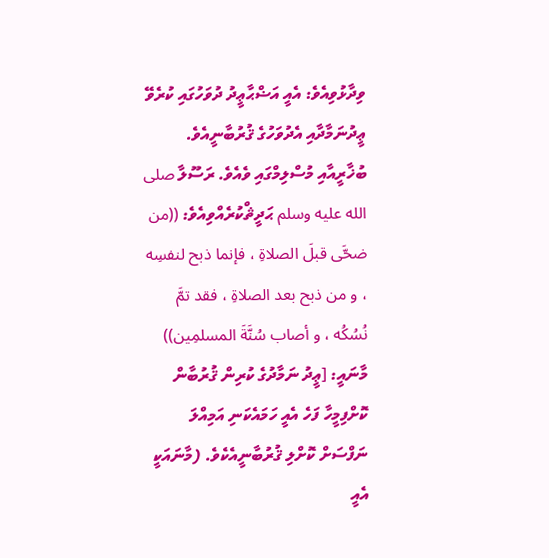ވިދާޅުވިއެވެ: އެއީ އަޟްޙާޢީދު ދުވަހުގައި ކުރެވޭ ޢީދުނަމާދާއި އެދުވަހުގެ ޤުރުބާނީއެވެ.
ބުޚާރީއާއި މުސްލިމްގައި ވެއެވެ. ރަސޫލާ صلى الله عليه وسلم ޙަދީޘްކުރެއްވިއެވެ: ((من ضحَّى قبلَ الصلاةِ ، فإنما ذبح لنفسِه ، و من ذبح بعد الصلاةِ ، فقد تمَّ نُسُكُه ، و أصاب سُنَّةَ المسلمِين)) މާނައީ: [ޢީދު ނަމާދުގެ ކުރިން ޤުރުބާން ކޮށްފިމީހާ ފަހެ އެއީ ހަމައެކަނި އަމިއްލަ ނަފްސަށް ކޮށްލި ޤުރުބާނީއެކެވެ. (މާނައަކީ އެއީ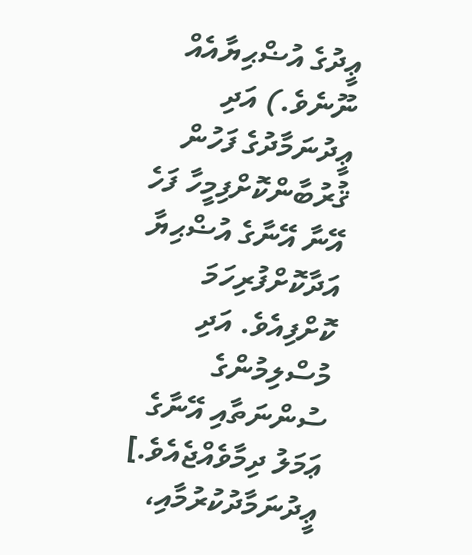ޢީދުގެ އުޟްޙިޔާއެއް ނޫނެވެ.) އަދި ޢީދުނަމާދުގެ ފަހުން ޤުރުބާންކޮށްފިމީހާ ފަހެ އޭނާ އޭނާގެ އުޟްޙިޔާ އަދާކޮށްފުރިހަމަ ކޮށްފިއެވެ. އަދި މުސްލިމުންގެ ސުންނަތާއި އޭނާގެ ޢަމަލު ދިމާވެއްޖެއެވެ.]
ޢީދުނަމާދުކުރުމާއި،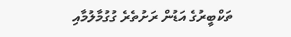ތަކްބީރުގެ އަޑުން ރަށުތެރެ ގުގުމާލުމާއި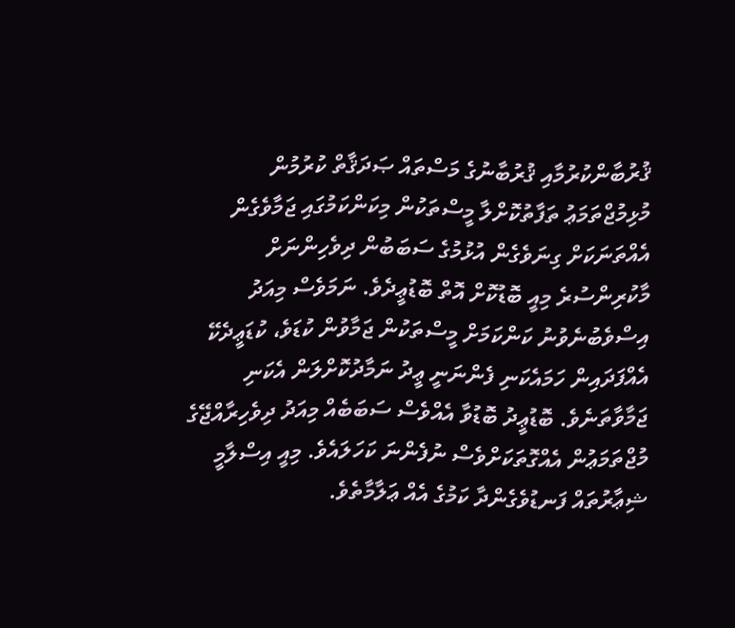ޤުރުބާންކުރުމާއި ޤުރުބާނުގެ މަސްތައް ޞަދަޤާތް ކުރުމުން މުޅިމުޖްތަމަޢު ތަފާތުކޮށްލާ މީސްތަކުން މިކަންކަމުގައި ޖަމާވެގެން އެއްތަނަކަށް ގިނަވެގެން އުޅުމުގެ ސަބަބުން ދިވެހިންނަށް މާކުރިންސުރެ މިއީ ބޮޑުކޮށް އޮތް ބޮޑުޢީދެވެ. ނަމަވެސް މިއަދު އިސްވެބުނެވުނު ކަންކަމަށް މީސްތަކުން ޖަމާވުން ކުޑަވެ، ކުޑަޢީދެކޭ އެއްފަދައިން ހަމައެކަނި ފެންނަނީ ޢީދު ނަމާދުކޮށްލަން އެކަނި ޖަމާވާތަނެވެ. ބޮޑުޢީދު ބޮޑުވާ އެއްވެސް ސަބަބެއް މިއަދު ދިވެހިރާއްޖޭގެ މުޖްތަމަޢުން އެއްގޮތަކަށްވެސް ނުފެންނަ ކަހަލައެވެ. މިއީ އިސްލާމީ ޝިޢާރުތައް ފަނޑުވެގެންދާ ކަމުގެ އެއް ޢަލާމާތެވެ.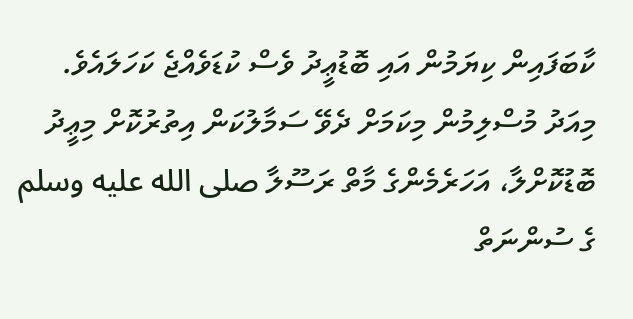ކާބަފައިން ކިޔަމުން އައި ބޮޑުޢީދު ވެސް ކުޑަވެއްޖެ ކަހަލައެވެ. މިއަދު މުސްލިމުން މިކަމަށް ދެވޭ ސަމާލުކަން އިތުރުކޮށް މިޢީދު ބޮޑުކޮށްލާ، އަހަރެމެންގެ މާތް ރަސޫލާ صلى الله عليه وسلم ގެ ސުންނަތް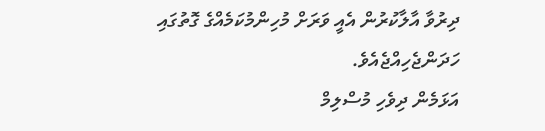ދިރުވާ އާލާކުރުން އެއީ ވަރަށް މުހިންމުކަމެއްގެ ގޮތުގައި ހަދަންޖެހިއްޖެއެވެ.
އަޅަމެން ދިވެހި މުސްލިމް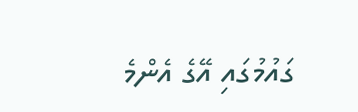ގައުމުގައި އޭގެ އެންމެ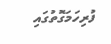ފުރިހަމަގޮތުގައި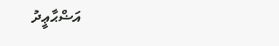އަޟްޙާޢީދު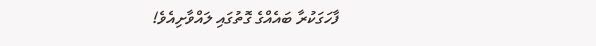ފާހަގަކުރާ ބައެއްގެ ގޮތުގައި ލައްވާށިއެވެ!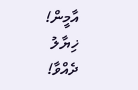އާމީން!
ޚިޔާލު ދެއްވާ!